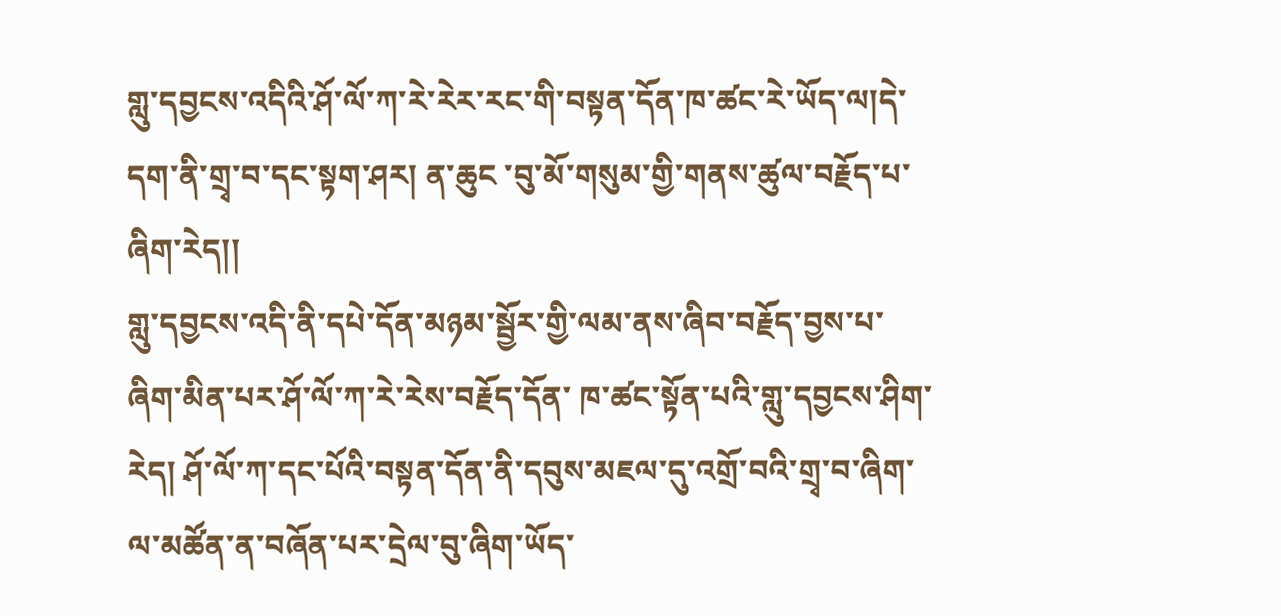གླུ་དབྱངས་འདིའི་ཤོ་ལོ་ཀ་རེ་རེར་རང་གི་བསྟན་དོན་ཁ་ཚང་རེ་ཡོད་ལ།དེ་དག་ནི་གྲྭ་བ་དང་སྟག་ཤར། ན་ཆུང ་བུ་མོ་གསུམ་གྱི་གནས་ཚུལ་བརྗོད་པ་ཞིག་རེད།།
གླུ་དབྱངས་འདི་ནི་དཔེ་དོན་མཉམ་སྦྱོར་གྱི་ལམ་ནས་ཞིབ་བརྗོད་བྱས་པ་ཞིག་མིན་པར་ཤོ་ལོ་ཀ་རེ་རེས་བརྗོད་དོན་ ཁ་ཚང་སྟོན་པའི་གླུ་དབྱངས་ཤིག་རེད། ཤོ་ལོ་ཀ་དང་པོའི་བསྟན་དོན་ནི་དབུས་མཇལ་དུ་འགྲོ་བའི་གྲྭ་བ་ཞིག་ལ་མཚོན་ན་བཞོན་པར་དྲེལ་བུ་ཞིག་ཡོད་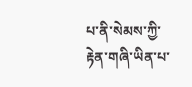པ་ནི་སེམས་ཀྱི་རྟེན་གཞི་ཡིན་པ་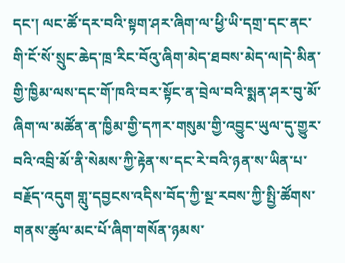དང་། ལང་ཚོ་དར་བའི་སྟག་ཤར་ཞིག་ལ་ཕྱི་ཡི་དགྲ་དང་ནང་གི་ངོ་སོ་སྲུང་ཆེད་ཁྲ་རིང་བོའུ་ཞིག་མེད་ཐབས་མེད་ལ།དེ་མིན་གྱི་ཁྱིམ་ལས་དང་གོ་ཁའི་བར་སྟོང་ན་བྲེལ་བའི་སྨན་ཤར་བུ་མོ་ཞིག་ལ་མཚོན་ན་ཁྱིམ་གྱི་དཀར་གསུམ་གྱི་འབྱུང་ཡུལ་དུ་གྱུར་བའི་འབྲི་མོ་ནི་སེམས་ཀྱི་རྟེན་ས་དང་རེ་བའི་ཉན་ས་ཡིན་པ་བརྗོད་འདུག གླུ་དབྱངས་འདིས་བོད་ཀྱི་སྔ་རབས་ཀྱི་སྤྱི་ཚོགས་གནས་ཚུལ་མང་པོ་ཞིག་གསོན་ཉམས་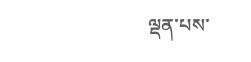ལྡན་པས་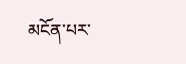མངོན་པར་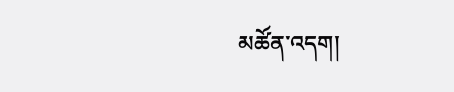མཚོན་འདག།